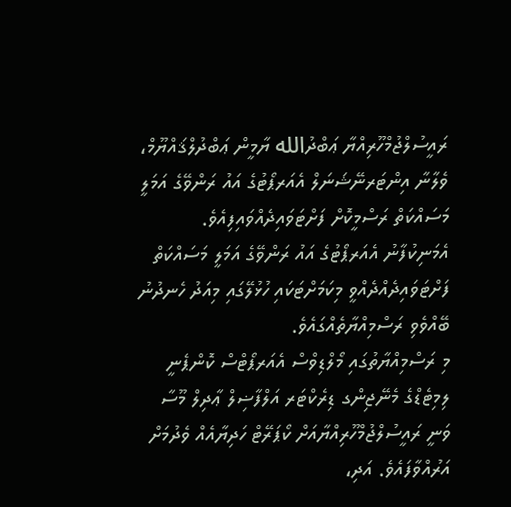ރައީސުލްޖުމްހޫރިއްޔާ ޢަބްދުالله ޔާމީން ޢަބްދުލްޤައްޔޫމް، ވެލާނާ އިންޓަރނޭޝަނަލް އެއަރޕޯޓުގެ އައު ރަންވޭގެ އަމަލީ މަސައްކަތް ރަސްމީކޮށް ފަށްޓަވައިދެއްވައިފިއެވެ. އެމަނިކުފާނު އެއަރޕޯޓުގެ އައު ރަންވޭގެ އަމަލީ މަސައްކަތް ފަށްޓަވައިދެއްދެއްވީ މިކަމަށްޓަކައި ހުޅުލޭގައި މިއަދު ހެނދުނު ބޭއްވެވި ރަސްމިއްޔާތެއްގައެވެ.
މި ރަސްމިއްޔާތުގައި މޯލްޑިވްސް އެއަރޕޯޓްސް ކޮންޕެނީ ލިމިޓެޑްގެ މެނޭޖިންގ ޑިރެކްޓަރ އަލްފާޟިލް ޢާދިލް މޫސާ ވަނީ ރައީސުލްޖުމްހޫރިއްޔާއަށް ކޯޕަރޭޓް ހަދިޔާއެއް ވެދުމަށް އަރުއްވާފައެވެ. އަދި،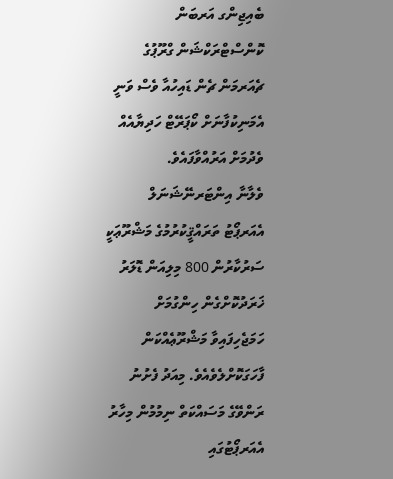ބެއިޖިންގ އަރބަން ކޮންސްޓްރަކްޝަން ގްރޫޕުގެ ޗެއަރމަން ޗެން ޑައިހުއާ ވެސް ވަނީ އެމަނިކުފާނަށް ކޯޕަރޭޓް ހަދިޔާއެއް ވެދުމަށް އަރުއްވާފައެވެ.
ވެލާނާ އިންޓަރނޭޝަނަލް އެއަރޕޯޓު ތަރައްޤީކުރުމުގެ މަޝްރޫޢަކީ ސަރުކާރުން 800 މިލިއަން ޑޮލަރު ޚަރަދުކޮށްގެން ހިންގުމަށް ހަމަޖެހިފައިވާ މަޝްރޫޢެއްކަން ފާހަގަކޮށްލެވެއެވެ. މިއަދު ފެށުނު ރަންވޭގެ މަސައްކަތް ނިމުމުން މިހާރު އެއަރޕޯޓުގައި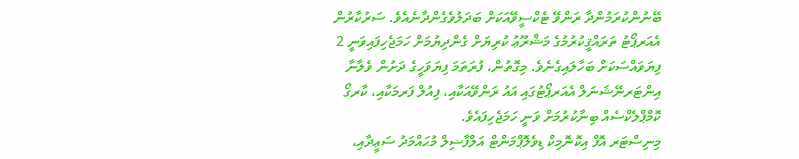ބޭނުންކުރަމުންދާ ރަންވޭ ޓެކްސީވޭއަކަށް ބަދަލުވެގެންދާނެއެވެ. ސަރުކާރުން އެއަރޕޯޓު ތަރައްޤީކުރުމުގެ މަޝްރޫޢު ކުރިޔަށް ގެންދިޔުމަށް ހަމަޖެހިފައިވަނީ 2 ފިޔަވައްސަކަށް ބަހާލައިގެނެވެ. މިގޮތުން، ފުރަތަމަ ފިޔަވަހީގެ ދަށުން ވެލާނާ އިންޓަރނޭޝަނަލް އެއަރޕޯޓުގައި އައު ރަންވޭއަކާއި، ފިއުލް ފަރމަކާއި، ކާރގޯ ކޮމްޕްލެކްސެއް ބިނާކުރުމަށް ވަނީ ހަމަޖެހިފައެވެ.
މިނިސްޓަރ އޮފް އިކޮނޮމިކް ޑިވެލޮޕްމަންޓް އަލްފާޟިލް މުޙައްމަދު ސަޢީދާއި،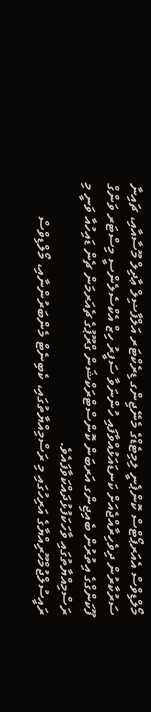މޯލްޑިވްސް އެއަރޕޯޓްސް ކޮންޕެނީ ލިމިޓެޑްގެ މެނޭޖިންގ ޑިރެކްޓަރ އަލްފާޟިލް ޢާދިލް މޫސާއާއި، ޗައިނާ ސަރުކާރުން ދިވެހިރާއްޖެއަށް ކަނޑައަޅުއްވާފައި ހުންނަވާ ސަފީރު ހިޒް އެކްސެލެންސީ މިސްޓަރ ވަންގް ފޫކަންގްގެ އިތުރުން ބެއިޖިންގ އަރބަން ކޮންސްޓްރަކްޝަން ގްރޫޕުގެ ޗެއަރމަން ޗެން ޑައިހުއާ ވަނީ މި ރަސްމިއްޔާތުގައި ވާހަކަފުޅުދައްކަވާފައެވެ.
ރައީސުލްޖުމްހޫރިއްޔާގެ އަރިހުގައި މި ރަސްމިއްޔާތުގައި، ކެބިނެޓް މެންބަރުންނާއި، މޯލްޑިވްސް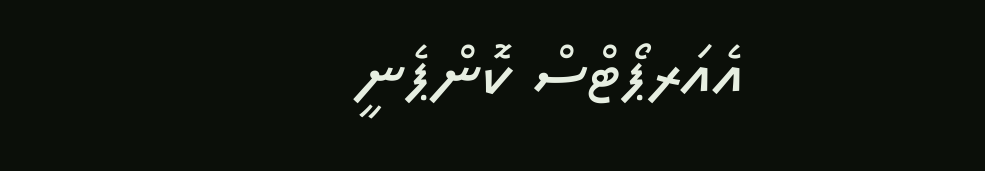އެއަރޕޯޓްސް ކޮންޕެނީ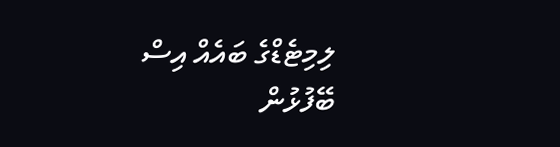ލިމިޓެޑްގެ ބައެއް އިސް ބޭފުޅުން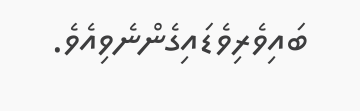ބައިވެރިވެޑައިގެންނެވިއެވެ.